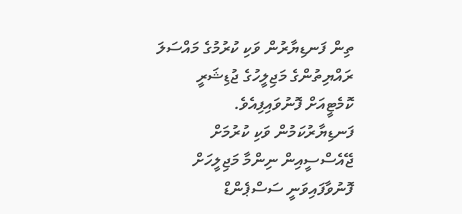ތިން ފަނޑިޔާރުން ވަކި ކުރުމުގެ މައްސަލަ ރައްޔިތުންގެ މަޖިލީހުގެ ޖުޑިޝަރީ ކޮމެޓީއަށް ފޮނުވައިފިއެވެ.
ފަނޑިޔާރުކަމުން ވަކި ކުރުމަށް ޖޭއެސްސީއިން ނިންމާ މަޖިލީހަށް ފޮނުވާފައިވަނީ ސަސްޕެންޑް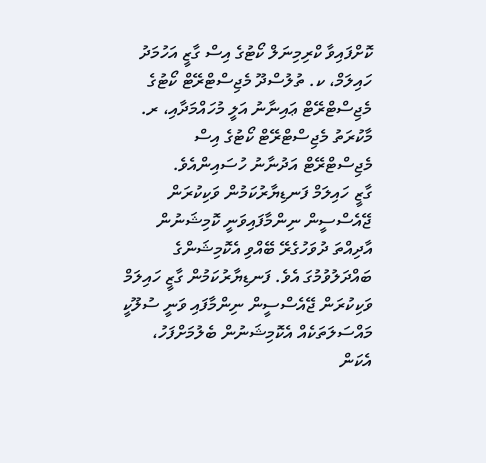ކޮށްފައިވާ ކްރިމިނަލް ކޯޓުގެ އިސް ގާޒީ އަހުމަދު ހައިލަމް، ކ. ތުލުސްދޫ މެޖިސްޓްރޭޓް ކޯޓުގެ މެޖިސްޓްރޭޓް ޢައިނާނު އަލީ މުހައްމަދާއި، ރ. މާކުރަތު މެޖިސްޓްރޭޓް ކޯޓުގެ އިސް މެޖިސްޓްރޭޓް އަދުނާނު ހުސައިންއެވެ.
ގާޒީ ހައިލަމް ފަނޑިޔާރުކަމުން ވަކިކުރަން ޖޭއެސްސީން ނިންމާފައިވަނީ ކޮމިޝަނުން އާދިއްތަ ދުވަހުގެރޭ ބޭއްވި އެކޮމިޝަންގެ ބައްދަލުވުމުގަ އެވެ. ފަނޑިޔާރުކަމުން ގާޒީ ހައިލަމް ވަކިކުރަން ޖޭއެސްސީން ނިންމާފައި ވަނީ ސުލޫކީ މައްސަލަތަކެއް އެކޮމިޝަނުން ބެލުމަށްފަހު، އެކަން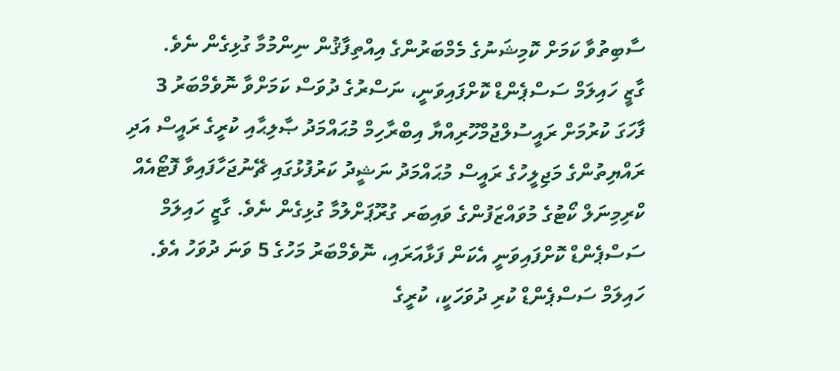ސާބިތުވާ ކަމަށް ކޮމިޝަނުގެ މެމްބަރުންގެ އިއްތިފާޤުން ނިންމުމާ ގުޅިގެން ނެވެ.
ގާޒީ ހައިލަމް ސަސްޕެންޑް ކޮށްފައިވަނީ، ނަސްރުގެ ދުވަސް ކަމަށްވާ ނޮވެމްބަރު 3 ފާހަގަ ކުރުމަށް ރައީސުލްޖުމްހޫރިއްޔާ އިބްރާހިމް މުޙައްމަދު ޞާލިޙާއި ކުރީގެ ރައީސް އަދި ރައްޔިތުންގެ މަޖިލީހުގެ ރައީސް މުޙައްމަދު ނަޝީދު ކަރުފުޅުގައި ޗޭނުޖަހާފައިވާ ފޮޓޯއެއް ކްރިމިނަލް ކޯޓުގެ މުވައްޒަފުންގެ ވައިބަރ ގުރޫޕަށްލުމާ ގުޅިގެން ނެވެ. ގާޒީ ހައިލަމް ސަސްޕެންޑް ކޮށްފައިވަނީ އެކަން ފަޅާއަރައި، ނޮވެމްބަރު މަހުގެ 5 ވަނަ ދުވަހު އެވެ. ހައިލަމް ސަސްޕެންޑް ކުރި ދުވަހަކީ، ކުރީގެ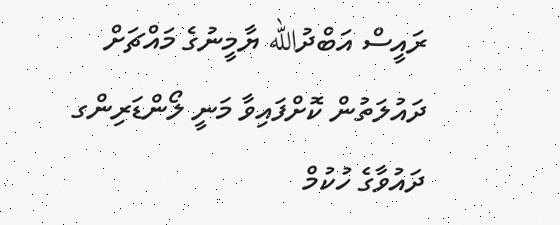ރައީސް އަބްދުالله ޔާމީނުގެ މައްޗަށް ދައުލަތުން ކޮށްފައިވާ މަނީ ލޯންޑަރިންގ ދައުވާގެ ހުކުމް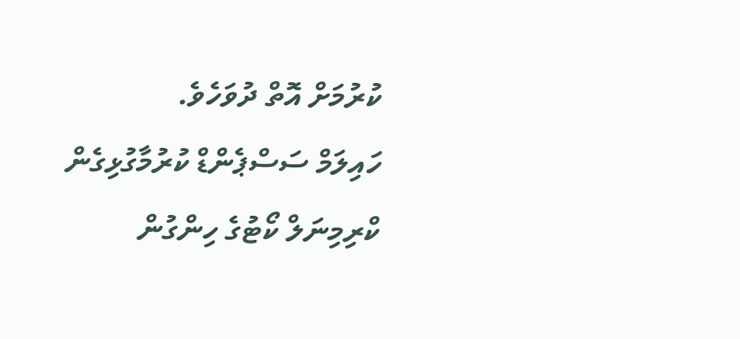ކުރުމަށް އޮތް ދުވަހެވެ.
ހައިލަމް ސަސްޕެންޑް ކުރުމާގުޅިގެން ކްރިމިނަލް ކޯޓުގެ ހިންގުން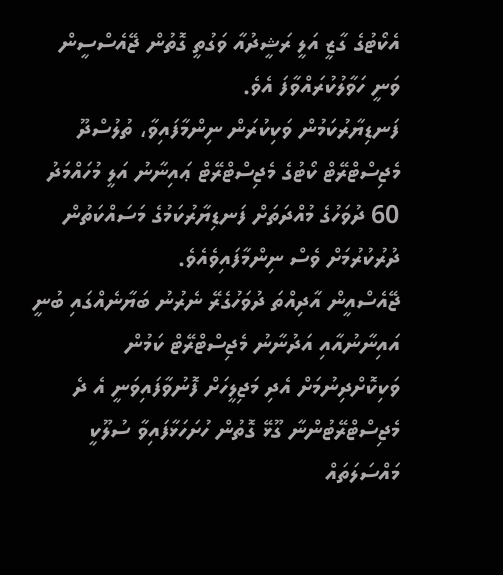އެކޯޓުގެ ގާޒީ އަލީ ރަޝީދުއާ ވަގުތީ ގޮތުން ޖޭއެސްސީން ވަނީ ހަވާލުކުރައްވާފަ އެވެ.
ފަނޑިޔާރުކަމުން ވަކިކުރަން ނިންމާފައިވާ، ތުލުސްދޫ މެޖިސްޓްރޭޓް ކޯޓުގެ މެޖިސްޓްރޭޓް ޢައިނާނު އަލީ މުހައްމަދު 60 ދުވަހުގެ މުއްދަތަށް ފަނޑިޔާރުކަމުގެ މަސައްކަތުން ދުރުކުރުމަށް ވެސް ނިންމާފައިވެއެވެ.
ޖޭއެސްއީން އާދިއްތަ ދުވަހުގެރޭ ނެރުނު ބަޔާނެއްގައި ބުނީ އައިނާނުއާއި އަދުނާނު މެޖިސްޓްރޭޓް ކަމުން ވަކިކޮށްދިނުމަށް އެދި މަޖިލީހަށް ފޮނުވާފައިވަނީ އެ ދެ މެޖިސްޓްރޭޓުންނާ ގޫޅޭ ގޮތުން ހުށަހަޅާފައިވާ ސުލޫކީ މައްސަލަތައް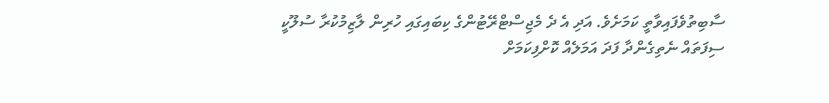ސާބިތުވެފައިވާތީ ކަމަށެވެ. އަދި އެ ދެ މެޖިސްޓްރޭޓުންގެ ކިބައިގައި ހުރިން ލާޒިމުކުރާ ސުލޫކީ ސިފަތައް ނެތިގެންދާ ފަދަ އަމަލެއް ކޮށްފިކަމަށް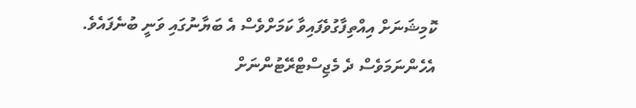ކޮމިޝަނަށް އިއްތިފާގުވެފައިވާ ކަމަށްވެސް އެ ބަޔާނުގައި ވަނީ ބުނެފައެވެ.
އެހެންނަމަވެސް ދެ މެޖިސްޓްރޭޓުންނަށް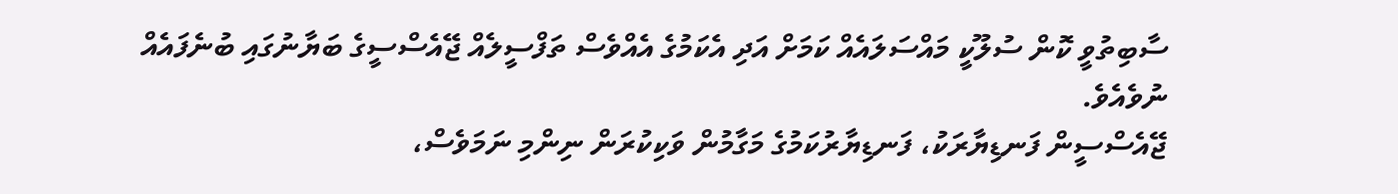ސާބިތުވީ ކޮން ސުލޫކީ މައްސަލައެއް ކަމަށް އަދި އެކަމުގެ އެއްވެސް ތަފްސީލެއް ޖޭއެސްސީގެ ބަޔާނުގައި ބުނެފައެއް ނުވެއެވެ.
ޖޭއެސްސީން ފަނޑިޔާރަކު، ފަނޑިޔާރުކަމުގެ މަގާމުން ވަކިކުރަން ނިންމި ނަމަވެސް،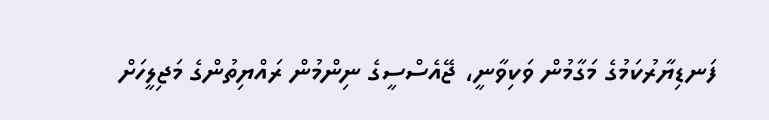ފަނޑިޔާރުކަމުގެ މަގާމުން ވަކިވާނީ، ޖޭއެސްސީގެ ނިންމުން ރައްޔިތުންގެ މަޖިލީހަށް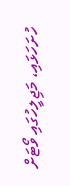ހުށަހަޅައި، މަޖިލީހުގައި ވޯޓަށް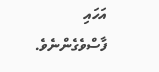އަހައި ފާސްވެގެންނެވެ.